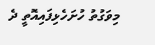މިވަގުތު ހުށަހެޅިފައިއޮތީ ދެ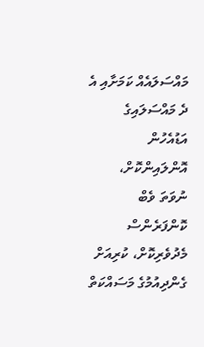މައްސަލައެއް ކަމަށާއި އެ ދެ މައްސަލައިގެ އަޑުއެހުން އޮންލައިންކޮށް، ނުވަތަ ވެބް ކޮންފަރެންސް މެދުވެރިކޮށް، ކުރިއަށް ގެންދިއުމުގެ މަސައްކަތް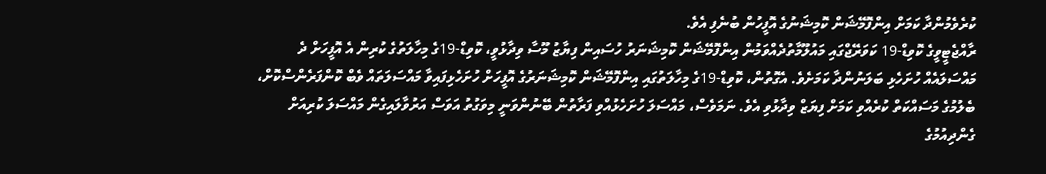ކުރެވެމުންދާ ކަމަށް އިންފޮމޭޝަން ކޮމިޝަނުގެ އޮފީހުން ބުނެފި އެވެ.
ރާއްޖެޓީވީގެ ކޮވިޑް-19 ކަވަރޭޖްގައި މައުލޫމާތުދެއްވަމުން އިންފޮމޭޝަން ކޮމިޝަނަރު ހުސައިން ފިޔާޒު މޫސާ ވިދާޅުވީ، ކޮވިޑް-19ގެ މިހާލަތުގެ ކުރިން އެ އޮފީހަށް ދެ މައްސަލައެއް ހުށަހެޅި ބަލަނުންދާ ކަމަށެވެ. އެގޮތުން، ކޮވިޑް-19ގެ މިހާލަތުގައި އިންފޮމޭޝަން ކޮމިޝަނަރުގެ އޮފީހަށް ހުށަހެޅިފައިވާ މައްސަލަތައް ވެބް ކޮންފަރެންސްކޮށް، ބެލުމުގެ މަސައްކަތް ކުރެއްވި ކަމަށް ފިޔަޒް ވިދާޅުވި އެވެ. ނަމަވެސް، މައްސަލަ ހުށަހެޅުއްވި ފަރާތުން ބޭނުންވަނީ މިވަގުތު އަވަސް އަރުވާލައިގެން މައްސަލަ ކުރިއަށް ގެންދިއުމުގެ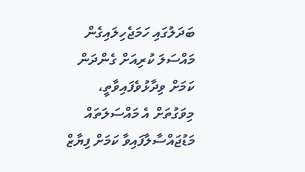ބަދަލުގައި ހަމަޖެހިލައިގެން މައްސަލަ ކުރިއަށް ގެންދަން ކަމަށް ވިދާޅުވެފައިވާތީ، މިވަގުތަށް އެ މައްސަލަތައް މަޑުޖައްސާލާފައިވާ ކަމަށް ފިޔާޒް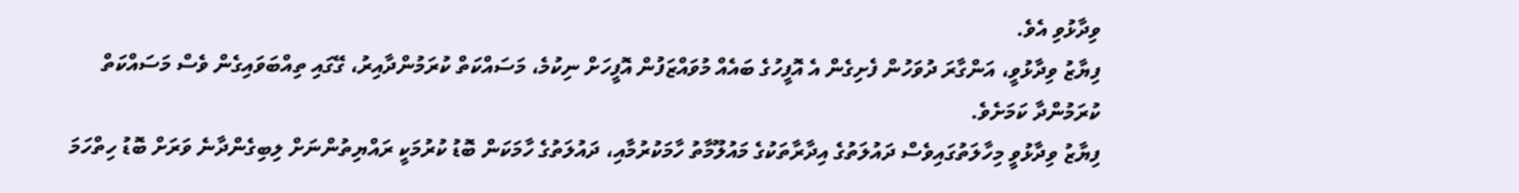ވިދާޅުވި އެވެ.
ފިޔާޒު ވިދާޅުވީ، އަންގާރަ ދުވަހުން ފެށިގެން އެ އޮފީހުގެ ބައެއް މުވައްޒަފުން އޮފީހަށް ނިކުމެ، މަސައްކަތް ކުރަމުންދާއިރު، ގޭގައި ތިއްބަވައިގެން ވެސް މަސައްކަތް ކުރަމުންދާ ކަމަށެވެ.
ފިޔާޒު ވިދާޅުވީ މިހާލަތުގައިވެސް ދައުލަތުގެ އިދާރާތަކުގެ މައުލޫމާތު ހާމަކުރުމާއި، ދައުލަތުގެ ހާމަކަން ބޮޑު ކުރުމަކީ ރައްޔިތުންނަށް ލިބިގެންދާނެ ވަރަށް ބޮޑު ހިތްހަމަ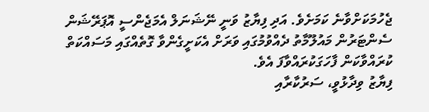ޖެހުމަކަށްވާނެ ކަމަށެވެ. އަދި ފިޔާޒު ވަނީ ނޭޝަނަލް އެމަޖެންސީ އޮޕަރޭޝަން ސެންޓަރުން މައުލޫމާތު ދެއްވުމުގައި ވަރަށް އެކަށީގެންވާ ގޮތެއްގައި މަސައްކަތް ކުރައްވާކަން ފާހަގަކުރައްވާފަ އެވެ.
ފިޔާޒު ވިދާޅުވީ، ސަރުކާރާއި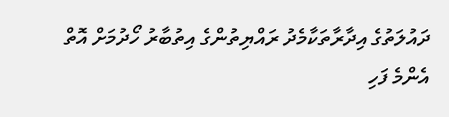ދައުލަތުގެ އިދާރާތަކާމެދު ރައްޔިތުންގެ އިތުބާރު ހޯދުމަށް އޮތް އެންމެ ފަހި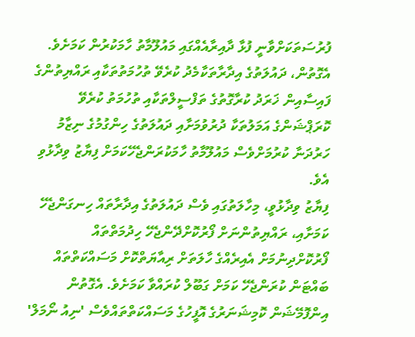ފުރުސަތަކަށްވާނީ ފުޅާ ދާއިރާއެއްގައި މައުލޫމާތު ހާމަކުރުން ކަމަށެވެ. އެގޮތުން، ދައުލަތުގެ އިދާރާތަކާމެދު ކުރެވޭ ތުހުމަތުތަކާއި ރައްޔިތުންގެ ފައިސާއިން ޚަރަދު ކުރާގޮތުގެ ތަފްސީލްތަކާއި ތުހުމަތު ކުރެވޭ ކޮރަޕްޝަންގެ އަމަލުތަކާ ދުރުވުމަށާއި ދައުލަތުގެ ހިންގުމުގެ ނިޒާމު ހަރުދަނާ ކުރުމަށްވެސް މައުލޫމާތު ހާމަކުރަންޖެހޭކަމަށް ފިޔާޒު ވިދާޅުވި އެވެ.
ފިޔާޒު ވިދާޅުވީ، މިހާލަތުގައި ވެސް ދައުލަތުގެ އިދާރާތައް ހިނގަންޖެހޭ ކަމަށާއި، ރައްޔިތުންނަށް ފޯރުކޮށްދޭންޖެހޭ ހިދުމަތްތައް ފޯރުކޮށްދިނުމަށް އެއިރެއްގެ ހާލަތަށް ރިއާޔަތްކޮށް މަސައްކަތްތައް ބައްޓަން ކުރަންޖެހޭ ކަމަށް ގަބޫލް ކުރައްވާ ކަމަށެވެ. އެގޮތުން އިންފޮމޭޝަން ކޮމިޝަނަރުގެ އޮފީހުގެ މަސައްކަތްތައްވެސް 'ނިއު ނޯމަލް'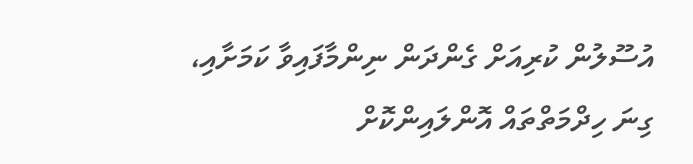އުސޫލުން ކުރިއަށް ގެންދަން ނިންމާފައިވާ ކަމަށާއި، ގިނަ ހިދްމަތްތައް އޮންލައިންކޮށް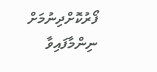ފޯރުކޮށްދިނުމަށް ނިންމާފައިވާ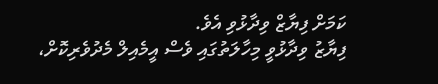ކަމަށް ފިޔާޒް ވިދާޅުވި އެވެ.
ފިޔާޒު ވިދާޅުވީ މިހާލަތުގައި ވެސް އީމެއިލް މެދުވެރިކޮށް،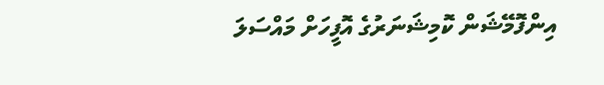އިންފޮމޭޝަން ކޮމިޝަނަރުގެ އޮފީހަށް މައްސަލަ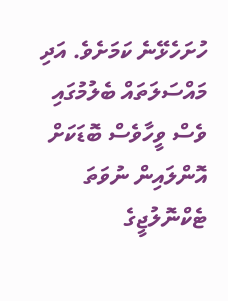ހުށަހެޅޭނެ ކަމަށެވެ. އަދި މައްސަލަތައް ބެލުމުގައި ވެސް ވީހާވެސް ބޮޑަކަށް އޮންލައިން ނުވަތަ ޓެކްނޮލުޖީގެ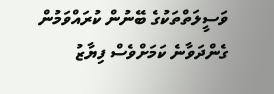ވަސީލަތްތަކުގެ ބޭނުން ކުރައްވަމުން ގެންދަވާނެ ކަމަށްވެސް ފިޔާޒު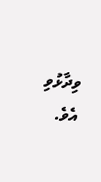ވިދާޅުވި އެވެ.